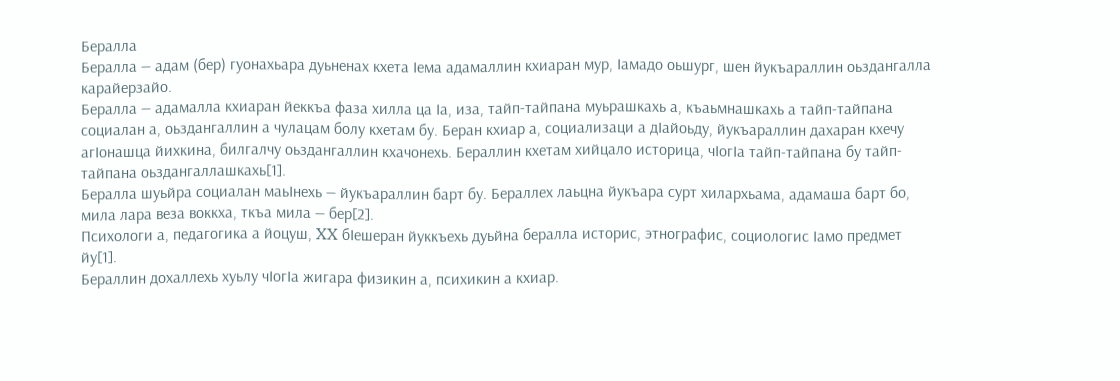Бералла
Бералла — адам (бер) гуонахьара дуьненах кхета Ӏема адамаллин кхиаран мур, Ӏамадо оьшург, шен йукъараллин оьздангалла карайерзайо.
Бералла — адамалла кхиаран йеккъа фаза хилла ца Ӏа, иза, тайп-тайпана муьрашкахь а, къаьмнашкахь а тайп-тайпана социалан а, оьздангаллин а чулацам болу кхетам бу. Беран кхиар а, социализаци а дӀайоьду, йукъараллин дахаран кхечу агӀонашца йихкина, билгалчу оьздангаллин кхачонехь. Бераллин кхетам хийцало историца, чӀогӀа тайп-тайпана бу тайп-тайпана оьздангаллашкахь[1].
Бералла шуьйра социалан маьӀнехь — йукъараллин барт бу. Бераллех лаьцна йукъара сурт хилархьама, адамаша барт бо, мила лара веза воккха, ткъа мила — бер[2].
Психологи а, педагогика а йоцуш, XX бӀешеран йуккъехь дуьйна бералла историс, этнографис, социологис Ӏамо предмет йу[1].
Бераллин дохаллехь хуьлу чӀогӀа жигара физикин а, психикин а кхиар.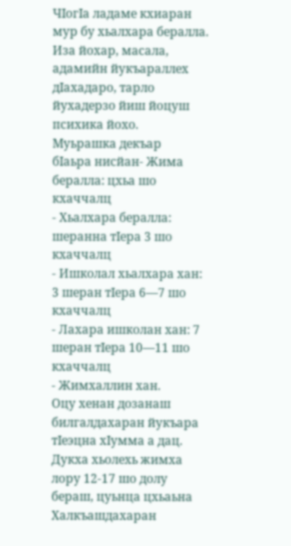ЧӀогӀа ладаме кхиаран мур бу хьалхара бералла. Иза йохар, масала, адамийн йукъараллех дӀахадаро, тарло йухадерзо йиш йоцуш психика йохо.
Муьрашка декъар
бӀаьра нисйан- Жима бералла: цхьа шо кхаччалц
- Хьалхара бералла: шеранна тӀера 3 шо кхаччалц
- Ишколал хьалхара хан: 3 шеран тӀера 6—7 шо кхаччалц
- Лахара ишколан хан: 7 шеран тӀера 10—11 шо кхаччалц
- Жимхаллин хан.
Оцу хенан дозанаш билгалдахаран йукъара тӀеэцна хӀумма а дац. Дукха хьолехь жимха лору 12-17 шо долу бераш, цуьнца цхьаьна Халкъашдахаран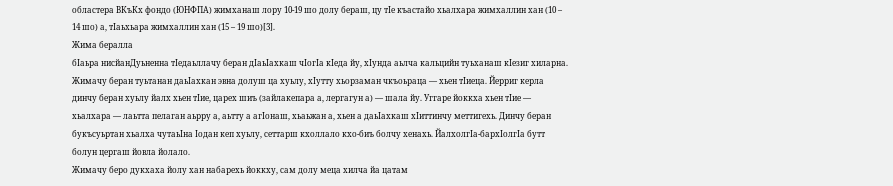областера ВКъКх фондо (ЮНФПА) жимханаш лору 10-19 шо долу бераш, цу тӀе къастайо хьалхара жимхаллин хан (10 – 14 шо) а, тӀаьхьара жимхаллин хан (15 – 19 шо)[3].
Жима бералла
бӀаьра нисйанДуьненна тӀедаьллачу беран дӀаьӀахкаш чӀогӀа кӀеда йу, хӀунда аьлча кальцийн туьханаш кӀезиг хиларна. Жимачу беран туьтанан даьӀахкан эвна долуш ца хуьлу, хӀутту хьорзаман чкъоьраца — хьен тӀиеца. Йерриг керла динчу беран хуьлу йалх хьен тӀие, царех шиъ (зайлакепара а, лергагун а) — шала йу. Уггаре йоккха хьен тӀие — хьалхара — лаьтта пелаган аьрру а, аьтту а агӀонаш, хьаьжан а, хьен а даьӀахкаш хӀиттинчу меттигехь. Динчу беран букъсуьртан хьалха чутаьӀна Ӏодан кеп хуьлу, сеттарш кхоллало кхо-биъ болчу хенахь. ЙалхолгӀа-бархӀолгӀа бутт болун цергаш йовла йолало.
Жимачу беро дукхаха йолу хан набарехь йоккху, сам долу меца хилча йа цатам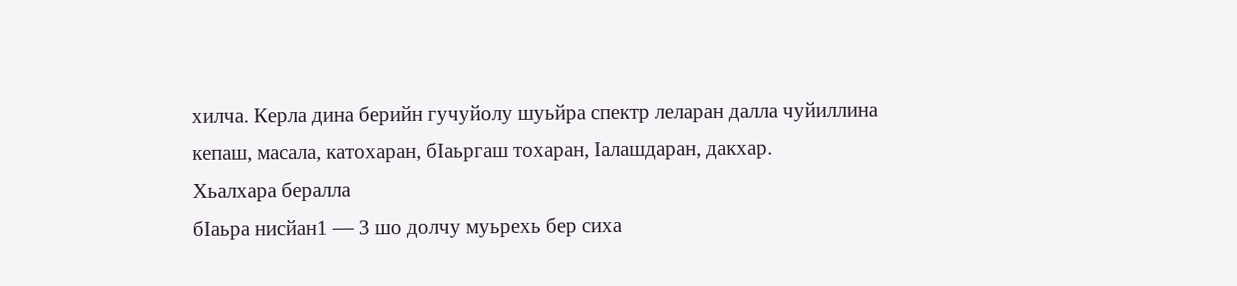хилча. Керла дина берийн гучуйолу шуьйра спектр леларан далла чуйиллина кепаш, масала, катохаран, бӀаьргаш тохаран, Ӏалашдаран, дакхар.
Хьалхара бералла
бӀаьра нисйан1 — 3 шо долчу муьрехь бер сиха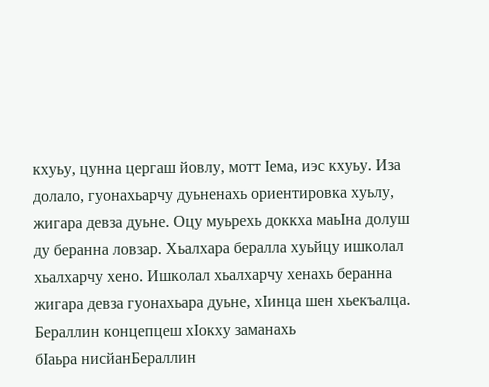кхуьу, цунна цергаш йовлу, мотт Ӏема, иэс кхуьу. Иза долало, гуонахьарчу дуьненахь ориентировка хуьлу, жигара девза дуьне. Оцу муьрехь доккха маьӀна долуш ду беранна ловзар. Хьалхара бералла хуьйцу ишколал хьалхарчу хено. Ишколал хьалхарчу хенахь беранна жигара девза гуонахьара дуьне, хӀинца шен хьекъалца.
Бераллин концепцеш хӀокху заманахь
бӀаьра нисйанБераллин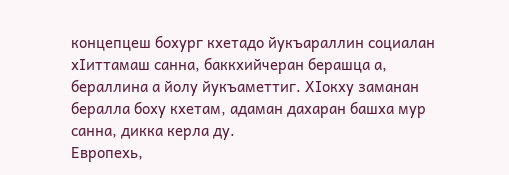концепцеш бохург кхетадо йукъараллин социалан хӀиттамаш санна, баккхийчеран берашца а, бераллина а йолу йукъаметтиг. ХӀокху заманан бералла боху кхетам, адаман дахаран башха мур санна, дикка керла ду.
Европехь,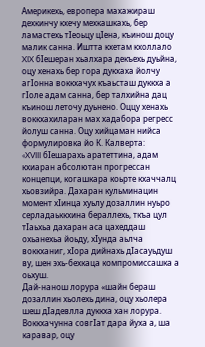Америкехь, европера махажираш дехкинчу кхечу мехкашкахь, бер ламастехь тӀеоьцу цӀена, къинош доцу малик санна. Иштта кхетам кхоллало XIX бӀешеран хьалхара декъехь дуьйна, оцу хенахь бер гора дукхаха йолчу агӀонна воккхачух къаьсташ дуккха а гӀоле адам санна, бер талхийна дац къинош леточу дуьнено. Оццу хенахь воккхахиларан мах хадабора регресс йолуш санна. Оцу хийцаман нийса формулировка йо К. Калверта:
«XVIII бӀешарахь аратеттина, адам кхиаран абсолютан прогрессан концепци, когашкара коьрте кхаччалц хьовзийра. Дахаран кульминацин момент хӀинца хуьлу дозаллин нуьро серладаьккхина бераллехь, ткъа цул тӀаьхьа дахаран аса цахеддаш охьанехьа йоьду, хӀунда аьлча воккханиг, хӀора дийнахь дӀасауьдуш ву, шен эхь-бехкаца компромиссашка а оьхуш.
Дай-нанош лорура «шайн бераш дозаллин хьолехь дина, оцу хьолера шеш дӀадевлла дуккха хан лорура. Воккхачунна совгӀат дара йуха а, ша каравар, оцу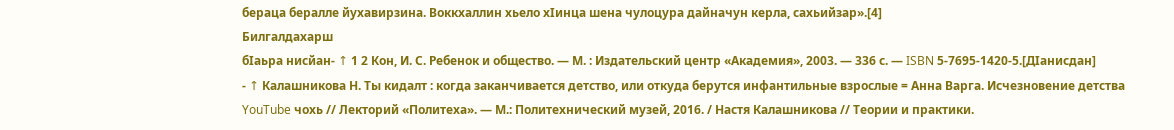бераца бералле йухавирзина. Воккхаллин хьело хӀинца шена чулоцура дайначун керла, сахьийзар».[4]
Билгалдахарш
бӀаьра нисйан- ↑ 1 2 Кон, И. С. Ребенок и общество. — М. : Издательский центр «Академия», 2003. — 336 с. — ISBN 5-7695-1420-5.[ДӀанисдан]
- ↑ Калашникова Н. Ты кидалт : когда заканчивается детство, или откуда берутся инфантильные взрослые = Анна Варга. Исчезновение детства YouTube чохь // Лекторий «Политеха». — М.: Политехнический музей, 2016. / Настя Калашникова // Теории и практики.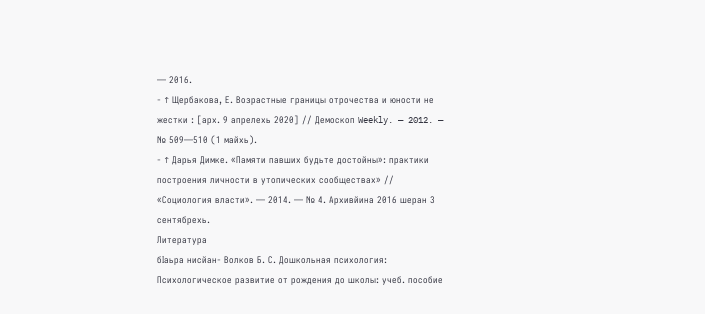— 2016.
- ↑ Щербакова, Е. Возрастные границы отрочества и юности не жестки : [арх. 9 апрелехь 2020] // Демоскоп Weekly. — 2012. — № 509—510 (1 майхь).
- ↑ Дарья Димке. «Памяти павших будьте достойны»: практики построения личности в утопических сообществах» // «Социология власти». — 2014. — № 4. Архивйина 2016 шеран 3 сентябрехь.
Литература
бӀаьра нисйан- Волков Б. С. Дошкольная психология: Психологическое развитие от рождения до школы: учеб. пособие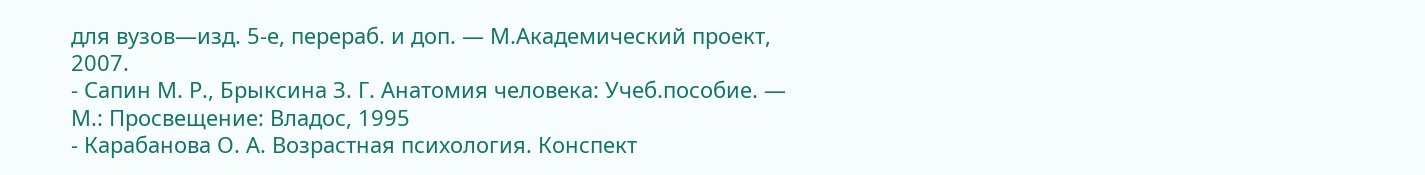для вузов—изд. 5-е, перераб. и доп. — М.Академический проект, 2007.
- Сапин М. Р., Брыксина З. Г. Анатомия человека: Учеб.пособие. — М.: Просвещение: Владос, 1995
- Карабанова О. А. Возрастная психология. Конспект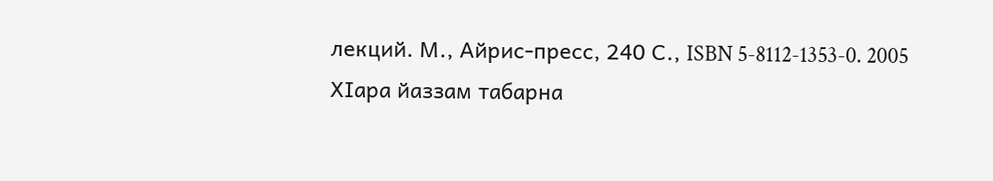лекций. М., Айрис-пресс, 240 С., ISBN 5-8112-1353-0. 2005
ХӀара йаззам табарна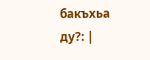бакъхьа ду?: |